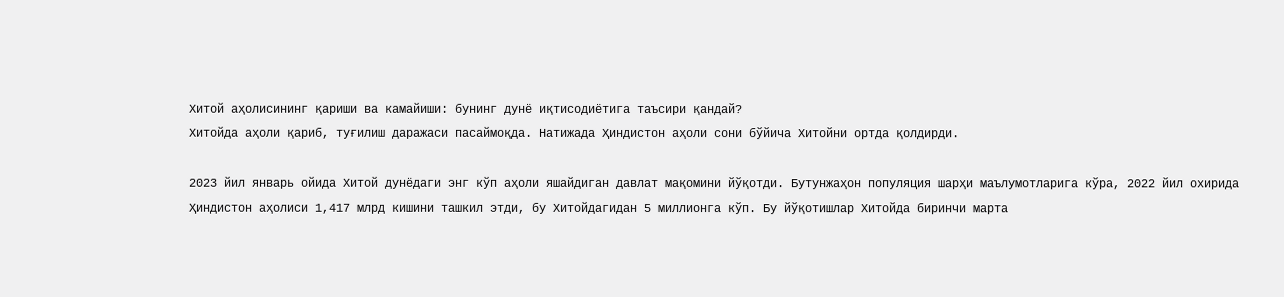Хитой аҳолисининг қариши ва камайиши: бунинг дунё иқтисодиётига таъсири қандай?
Хитойда аҳоли қариб, туғилиш даражаси пасаймоқда. Натижада Ҳиндистон аҳоли сони бўйича Хитойни ортда қолдирди.

2023 йил январь ойида Хитой дунёдаги энг кўп аҳоли яшайдиган давлат мақомини йўқотди. Бутунжаҳон популяция шарҳи маълумотларига кўра, 2022 йил охирида Ҳиндистон аҳолиси 1,417 млрд кишини ташкил этди, бу Хитойдагидан 5 миллионга кўп. Бу йўқотишлар Хитойда биринчи марта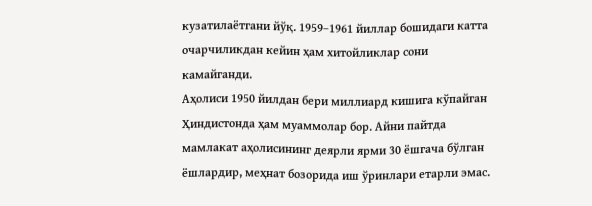кузатилаётгани йўқ. 1959–1961 йиллар бошидаги катта очарчиликдан кейин ҳам хитойликлар сони камайганди.
Аҳолиси 1950 йилдан бери миллиард кишига кўпайган Ҳиндистонда ҳам муаммолар бор. Айни пайтда мамлакат аҳолисининг деярли ярми 30 ёшгача бўлган ёшлардир, меҳнат бозорида иш ўринлари етарли эмас.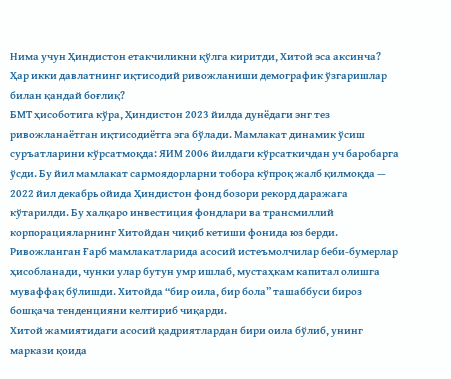Нима учун Ҳиндистон етакчиликни қўлга киритди, Хитой эса аксинча? Ҳар икки давлатнинг иқтисодий ривожланиши демографик ўзгаришлар билан қандай боғлиқ?
БМТ ҳисоботига кўра, Ҳиндистон 2023 йилда дунёдаги энг тез ривожланаётган иқтисодиётга эга бўлади. Мамлакат динамик ўсиш суръатларини кўрсатмоқда: ЯИМ 2006 йилдаги кўрсаткичдан уч баробарга ўсди. Бу йил мамлакат сармоядорларни тобора кўпроқ жалб қилмоқда — 2022 йил декабрь ойида Ҳиндистон фонд бозори рекорд даражага кўтарилди. Бу халқаро инвестиция фондлари ва трансмиллий корпорацияларнинг Хитойдан чиқиб кетиши фонида юз берди.
Ривожланган Ғарб мамлакатларида асосий истеъмолчилар беби-бумерлар ҳисобланади, чунки улар бутун умр ишлаб, мустаҳкам капитал олишга муваффақ бўлишди. Хитойда “бир оила, бир бола” ташаббуси бироз бошқача тенденцияни келтириб чиқарди.
Хитой жамиятидаги асосий қадриятлардан бири оила бўлиб, унинг маркази қоида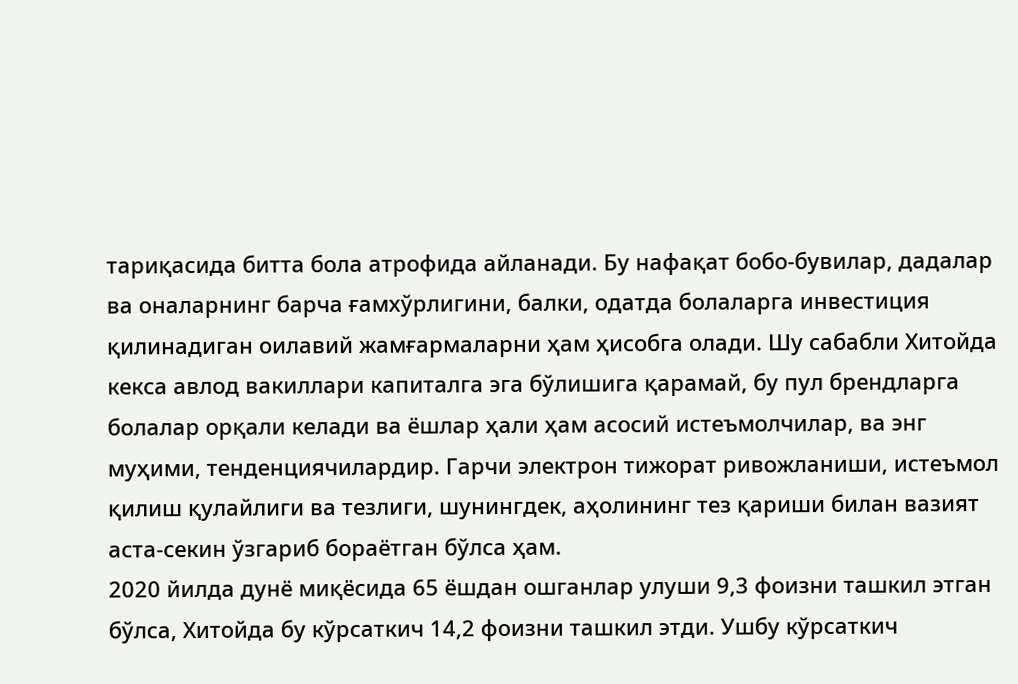тариқасида битта бола атрофида айланади. Бу нафақат бобо-бувилар, дадалар ва оналарнинг барча ғамхўрлигини, балки, одатда болаларга инвестиция қилинадиган оилавий жамғармаларни ҳам ҳисобга олади. Шу сабабли Хитойда кекса авлод вакиллари капиталга эга бўлишига қарамай, бу пул брендларга болалар орқали келади ва ёшлар ҳали ҳам асосий истеъмолчилар, ва энг муҳими, тенденциячилардир. Гарчи электрон тижорат ривожланиши, истеъмол қилиш қулайлиги ва тезлиги, шунингдек, аҳолининг тез қариши билан вазият аста-секин ўзгариб бораётган бўлса ҳам.
2020 йилда дунё миқёсида 65 ёшдан ошганлар улуши 9,3 фоизни ташкил этган бўлса, Хитойда бу кўрсаткич 14,2 фоизни ташкил этди. Ушбу кўрсаткич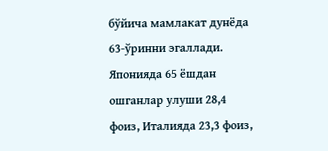бўйича мамлакат дунёда 63-ўринни эгаллади. Японияда 65 ёшдан ошганлар улуши 28,4 фоиз, Италияда 23,3 фоиз,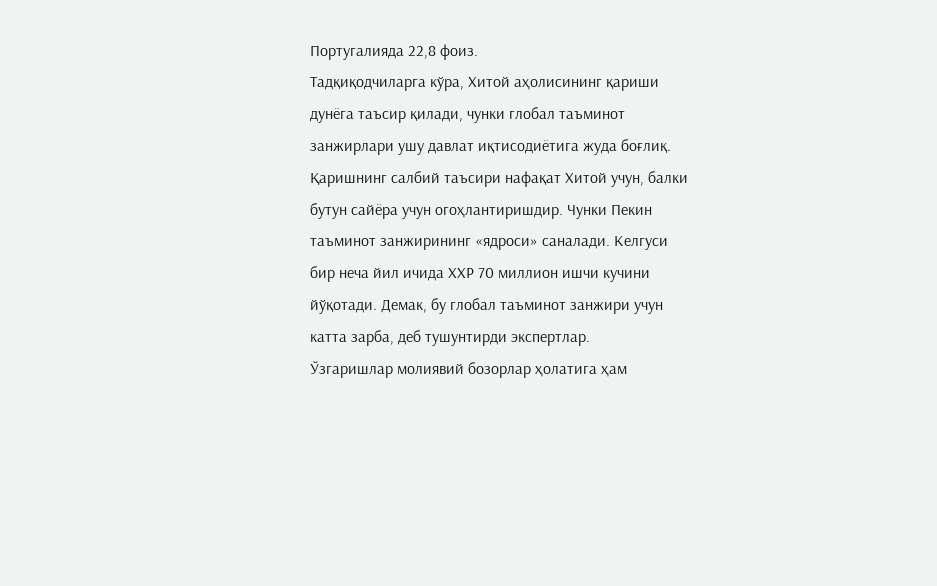Португалияда 22,8 фоиз.
Тадқиқодчиларга кўра, Хитой аҳолисининг қариши дунёга таъсир қилади, чунки глобал таъминот занжирлари ушу давлат иқтисодиётига жуда боғлиқ. Қаришнинг салбий таъсири нафақат Хитой учун, балки бутун сайёра учун огоҳлантиришдир. Чунки Пекин таъминот занжирининг «ядроси» саналади. Келгуси бир неча йил ичида ХХР 70 миллион ишчи кучини йўқотади. Демак, бу глобал таъминот занжири учун катта зарба, деб тушунтирди экспертлар.
Ўзгаришлар молиявий бозорлар ҳолатига ҳам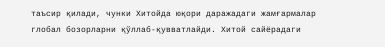таъсир қилади, чунки Хитойда юқори даражадаги жамғармалар глобал бозорларни қўллаб-қувватлайди. Хитой сайёрадаги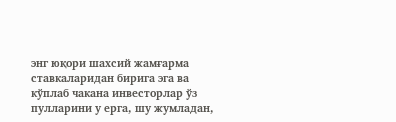энг юқори шахсий жамғарма ставкаларидан бирига эга ва кўплаб чакана инвесторлар ўз пулларини у ерга, шу жумладан,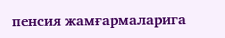пенсия жамғармаларига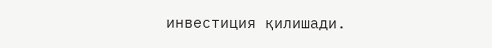инвестиция қилишади.